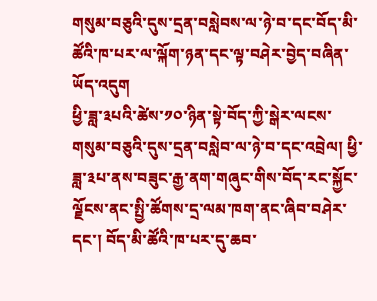གསུམ་བཅུའི་དུས་དྲན་བསླེབས་ལ་ཉེ་བ་དང་བོད་མི་ཚོའི་ཁ་པར་ལ་ལྐོག་ཉན་དང་ལྟ་བཤེར་བྱེད་བཞིན་ཡོད་འདུག
ཕྱི་ཟླ་༣པའི་ཚེས་༡༠་ཉིན་སྟེ་བོད་ཀྱི་སྒེར་ལངས་གསུམ་བཅུའི་དུས་དྲན་བསླེབ་ལ་ཉེ་བ་དང་འབྲེལ། ཕྱི་ཟླ་༣པ་ནས་བཟུང་རྒྱ་ནག་གཞུང་གིས་བོད་རང་སྐྱོང་ལྗོངས་ནང་སྤྱི་ཚོགས་དྲ་ལམ་ཁག་ནང་ཞིབ་བཤེར་དང་། བོད་མི་ཚོའི་ཁ་པར་དུ་ཆབ་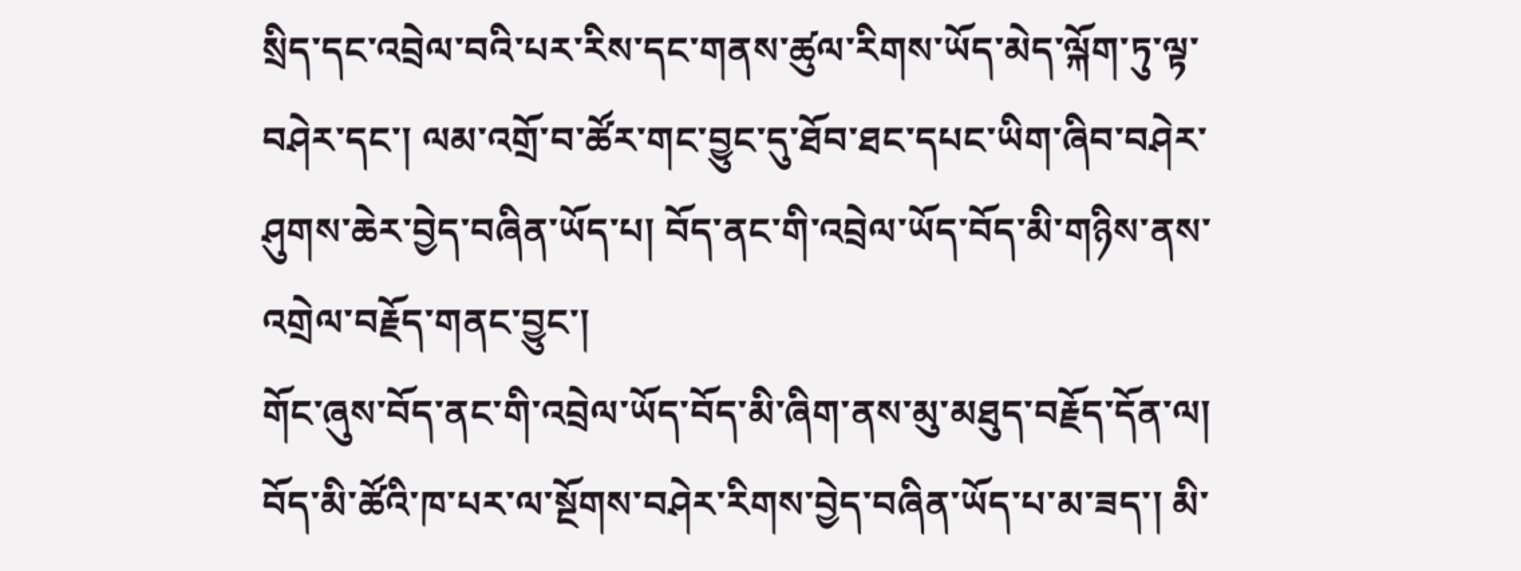སྲིད་དང་འབྲེལ་བའི་པར་རིས་དང་གནས་ཚུལ་རིགས་ཡོད་མེད་ལྐོག་ཏུ་ལྟ་བཤེར་དང་། ལམ་འགྲོ་བ་ཚོར་གང་བྱུང་དུ་ཐོབ་ཐང་དཔང་ཡིག་ཞིབ་བཤེར་ཤུགས་ཆེར་བྱེད་བཞིན་ཡོད་པ། བོད་ནང་གི་འབྲེལ་ཡོད་བོད་མི་གཉིས་ནས་འགྲེལ་བརྗོད་གནང་བྱུང་།
གོང་ཞུས་བོད་ནང་གི་འབྲེལ་ཡོད་བོད་མི་ཞིག་ནས་མུ་མཐུད་བརྗོད་དོན་ལ། བོད་མི་ཚོའི་ཁ་པར་ལ་སྔོགས་བཤེར་རིགས་བྱེད་བཞིན་ཡོད་པ་མ་ཟད་། མི་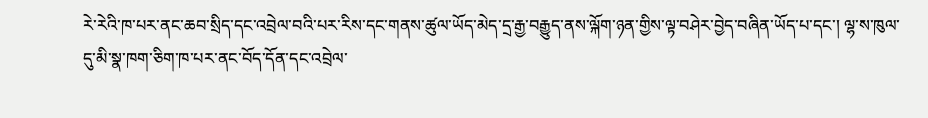རེ་རེའི་ཁ་པར་ནང་ཆབ་སྲིད་དང་འབྲེལ་བའི་པར་རིས་དང་གནས་ཚུལ་ཡོད་མེད་དྲ་རྒྱ་བརྒྱུད་ནས་ལྐོག་ཉན་གྱིས་ལྟ་བཤེར་བྱེད་བཞིན་ཡོད་པ་དང་། ལྷ་ས་ཁུལ་དུ་མི་སྣ་ཁག་ཅིག་ཁ་པར་ནང་བོད་དོན་དང་འབྲེལ་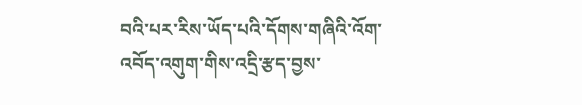བའི་པར་རིས་ཡོད་པའི་དོགས་གཞིའི་འོག་འབོད་འགུག་གིས་འདྲི་རྩད་བྱས་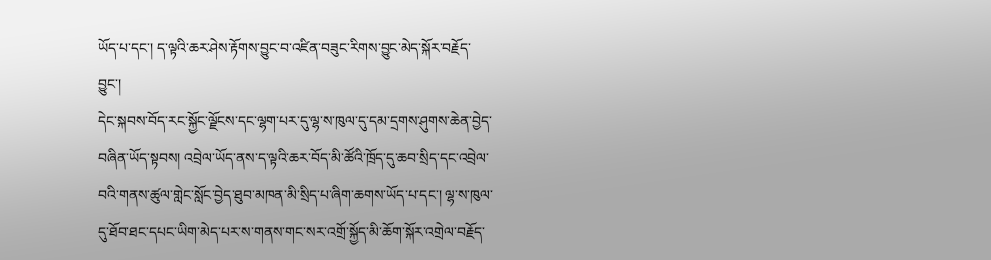ཡོད་པ་དང་། ད་ལྟའི་ཆར་ཤེས་རྟོགས་བྱུང་བ་འཛིན་བཟུང་རིགས་བྱུང་མེད་སྐོར་བརྗོད་བྱུང་།
དེང་སྐབས་བོད་རང་སྐྱོང་ལྗོངས་དང་ལྷག་པར་དུ་ལྷ་ས་ཁུལ་དུ་དམ་དྲགས་ཤུགས་ཆེན་བྱེད་བཞིན་ཡོད་སྟབས། འབྲེལ་ཡོད་ནས་ད་ལྟའི་ཆར་བོད་མི་ཚོའི་ཁྲོད་དུ་ཆབ་སྲིད་དང་འབྲེལ་བའི་གནས་ཚུལ་གླེང་སློང་བྱེད་ཐུབ་མཁན་མི་སྲིད་པ་ཞིག་ཆགས་ཡོད་པ་དང་། ལྷ་ས་ཁུལ་དུ་ཐོབ་ཐང་དཔང་ཡིག་མེད་པར་ས་གནས་གང་སར་འགྲོ་སྐྱོད་མི་ཆོག་སྐོར་འགྲེལ་བརྗོད་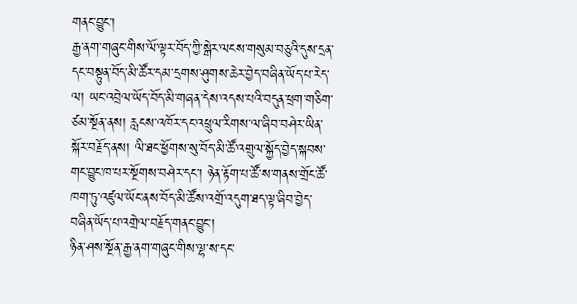གནང་བྱུང་།
རྒྱ་ནག་གཞུང་གིས་ལོ་ལྟར་བོད་ཀྱི་སྒེར་ལངས་གསུམ་བཅུའི་དུས་དྲན་དང་བསྟུན་བོད་མི་ཚོར་དམ་དྲགས་ཤུགས་ཆེར་བྱེད་བཞིན་ཡོད་པ་རེད་ལ། ཡང་འབྲེལ་ཡོད་བོད་མི་གཞན་དེས་འདས་པའི་བདུན་ཕྲག་གཅིག་ཙམ་སྔོན་ནས། རླངས་འཁོར་དང་འཕྲུལ་རིགས་ལ་ཞིབ་བཤེར་ཡིན་སྐོར་བརྗོད་ནས། ལི་ཐང་ཕྱོགས་སུ་བོད་མི་ཚོ་འགྲུལ་སྐྱོད་བྱེད་སྐབས་གང་བྱུང་ཁ་པར་སྔོགས་བཤེར་དང་། ཉེན་རྟོག་པ་ཚོ་ས་གནས་གྲོང་ཚོ་ཁག་ཏུ་འཛུལ་ཡོང་ནས་བོད་མི་ཚོས་འགྲོ་འདུག་ཐད་ལྟ་ཞིབ་བྱེད་བཞིན་ཡོད་པ་འགྲེལ་བརྗོད་གནང་བྱུང་།
ཉིན་ཤས་སྔོན་རྒྱ་ནག་གཞུང་གིས་ལྷ་ས་དང་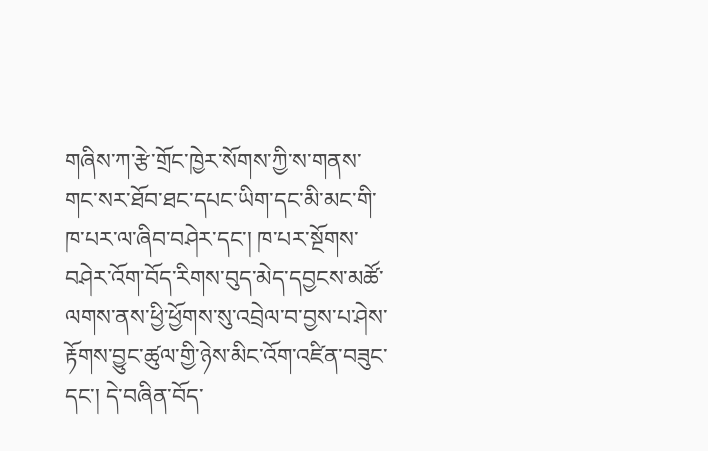གཞིས་ཀ་རྩེ་གྲོང་ཁྱེར་སོགས་ཀྱི་ས་གནས་གང་སར་ཐོབ་ཐང་དཔང་ཡིག་དང་མི་མང་གི་ཁ་པར་ལ་ཞིབ་བཤེར་དང་། ཁ་པར་སྔོགས་བཤེར་འོག་བོད་རིགས་བུད་མེད་དབྱངས་མཚོ་ལགས་ནས་ཕྱི་ཕྱོགས་སུ་འབྲེལ་བ་བྱས་པ་ཤེས་རྟོགས་བྱུང་ཚུལ་གྱི་ཉེས་མིང་འོག་འཛིན་བཟུང་དང་། དེ་བཞིན་བོད་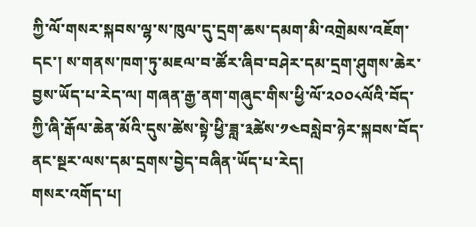ཀྱི་ལོ་གསར་སྐབས་ལྷ་ས་ཁུལ་དུ་དྲག་ཆས་དམག་མི་འགྲེམས་འཇོག་དང་། ས་གནས་ཁག་ཏུ་མཇལ་བ་ཚོར་ཞིབ་བཤེར་དམ་དྲག་ཤུགས་ཆེར་བྱས་ཡོད་པ་རེད་ལ། གཞན་རྒྱ་ནག་གཞུང་གིས་ཕྱི་ལོ་༢༠༠༨ལོའི་བོད་ཀྱི་ཞི་རྒོལ་ཆེན་མོའི་དུས་ཚེས་སྟེ་ཕྱི་ཟླ་༣ཚེས་༡༤བསླེབ་ཉེར་སྐབས་བོད་ནང་སྔར་ལས་དམ་དྲགས་བྱེད་བཞིན་ཡོད་པ་རེད།
གསར་འགོད་པ།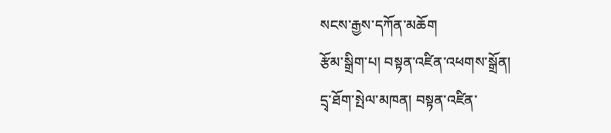སངས་རྒྱས་དཀོན་མཆོག
རྩོམ་སྒྲིག་པ། བསྟན་འཛིན་འཕགས་སྒྲོན།
དྲྭ་ཐོག་སྤེལ་མཁན། བསྟན་འཛིན་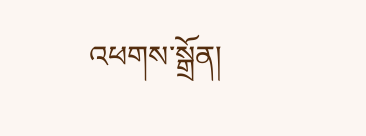འཕགས་སྒྲོན།